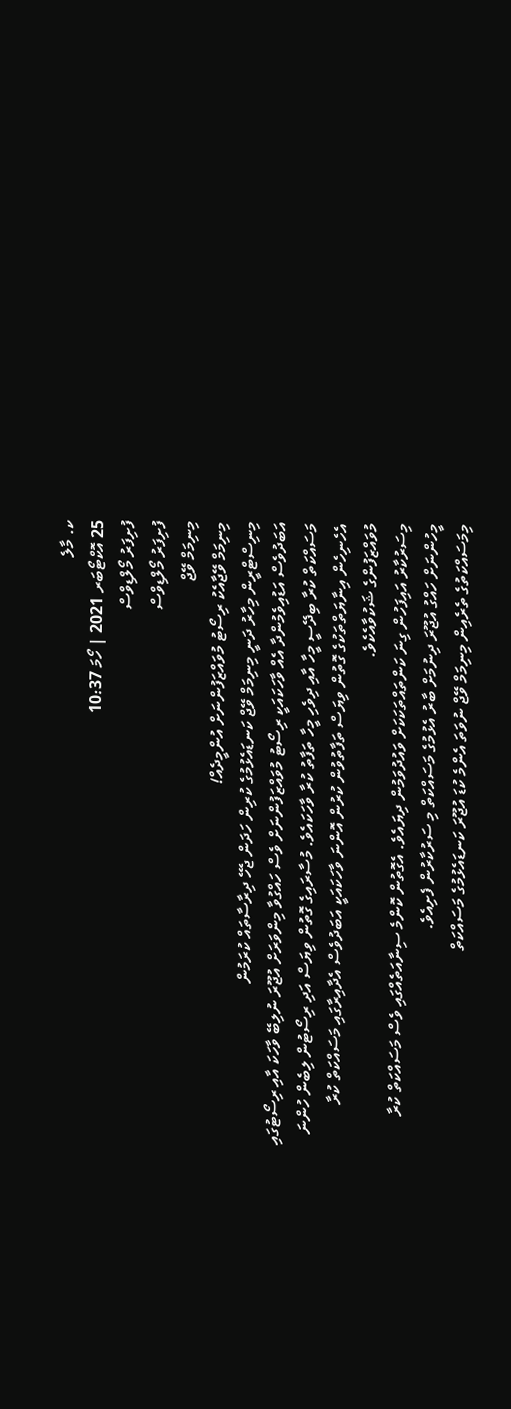ކ. މާލެ
25 އޮކްޓޯބަރ 2021 | ހޯމަ 10:37
ފުށިފަރު މޯލްޑިވްސް
ފުށިފަރު މޯލްޑިވްސް
މިނިމަމް ވޭޖް
މިނިމަމް ވޭޖާއެކު ރިސޯޓު މުވައްޒަފުންނަށް އުންމީދެއް!
މިނިސްޓްރީން މިހާރު ދަނީ މިނިމަމް ވޭޖް ކަނޑައެޅުމުގެ ކުރިން ހަދަން ޖެހޭ ދިރާސާތައް ކުރަމުން
އަބަދުވެސް އަޑުއިވެމުންދާ އެއް ވާހަކައަކީ ރިސޯޓު މުވައްޒަފުންނަށް ވެސް ހައްގުވާ މިންވަރަށް އުޖޫރަ ނުލިބޭ ވާހަކަ އާއި ރިސޯޓުގައި މަސައްކަތް ކުރާ ބިދޭސީ މީހާ އާއި ދިވެހި މީހާ ތަފާތު ކުރާ ވާހަކައެވެ. މުސާރައިގެ ގޮތުން ވިޔަސް އަދި ރިސޯޓުން ލިބެން ހުންނަ އެހެނިހެން އިނާޔަތްތަކުގެ ގޮތުން ވިޔަސް ތަފާތުވުން ކުރުން އޮންނަ ވާހަކައަކީ އަބަދުވެސް އެދާއިރާގައި މަސައްކަތް ކުރާ މުވައްޒަފުންގެ ޝަކުވާއެކެވެ.
މިސަރުކާރު އައިފަހުން ގިނަ ކަންތައްތަކަކަށް ވައުދުވަމުން ދިޔައެވެ. އެގޮތުން ކޮންމެ ސިނާއަތެއްގައި ވެސް މަސައްކަތް ކުރާ މީހުންނަށް ހައްގު އުޖޫރަ ދިނުމަށް ބާރު އެޅުމުގެ މަސައްކަތް މި ސަރުކާރުން ފެށިއެވެ.
މިމަސައްކަތުގެ ތެރެއިން މިނިމަމް ވޭޖް ނުވަތަ އެންމެ ކުޑަ އުޖޫރަ ކަނޑައެޅުމުގެ މަސައްކަތް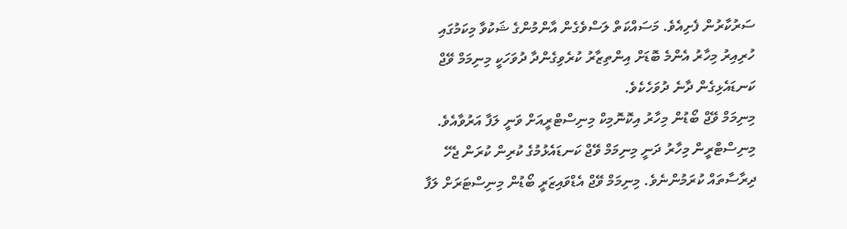ސަރުކާރުން ފެށިއެވެ. މަސައްކަތް ލަސްވެގެން އާންމުންގެ ޝަކުވާ މިކަމުގައި ހުރިއިރު މިހާރު އެންމެ ބޮޑަށް އިންތިޒާރު ކުރެވިގެންދާ ދުވަހަކީ މިނިމަމް ވޭޖް ކަނޑައެޅިގެން ދާނެ ދުވަހެކެވެ.
މިނިމަމް ވޭޖް ބޯޑުން މިހާރު އިކޮނޮމިކް މިނިސްޓްރީއަށް ވަނީ ލަފާ އަރުވާއެވެ. މިނިސްޓްރީން މިހާރު ދަނީ މިނިމަމް ވޭޖް ކަނޑައެޅުމުގެ ކުރިން ކުރަން ޖެހޭ ދިރާސާތައް ކުރަމުންނެވެ. މިނިމަމް ވޭޖް އެޑްވައިޒަރީ ބޯޑުން މިނިސްޓަރަށް ލަފާ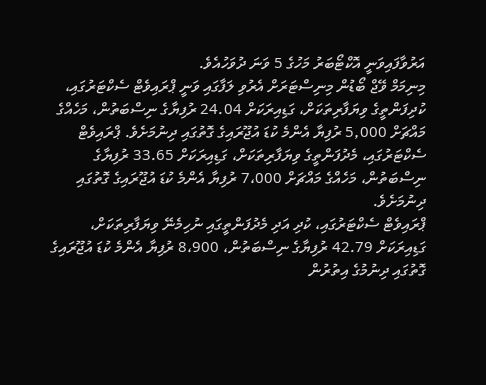އަރުވާފައިވަނީ އޮކްޓޯބަރު މަހުގެ 5 ވަނަ ދުވަހުއެވެ.
މިނިމަމް ވޭޖް ބޯޑުން މިނިސްޓަރަށް އެރުވި ލަފާގައި ވަނީ ޕްރައިވެޓް ސެކްޓަރުގައި، ކުދިފަންތީގެ ވިޔަފާރިތަކަށް، ގަޑިއިރަކަށް 24.04 ރުފިޔާގެ ނިސްބަތުން، މަހެއްގެ މައްޗަށް 5,000 ރުފިޔާ އެންމެ ކުޑަ އުޖޫރައިގެ ގޮތުގައި ދިނުމަށެވެ. ޕްރައިވެޓް ސެކްޓަރުގައި، މެދުފަންތީގެ ވިޔަފާރިތަކަށް، ގަޑިއިރަކަށް 33.65 ރުފިޔާގެ ނިސްބަތުން، މަހެއްގެ މައްޗަށް 7،000 ރުފިޔާ އެންމެ ކުޑަ އުޖޫރައިގެ ގޮތުގައި ދިނުމަށެވެ.
ޕްރައިވެޓް ސެކްޓަރުގައި، ކުދި އަދި މެދުފަންތީގައި ނުހިމެނޭ ވިޔަފާރިތަކަށް، ގަޑިއިރަކަށް 42.79 ރުފިޔާގެ ނިސްބަތުން، 8،900 ރުފިޔާ އެންމެ ކުޑަ އުޖޫރައިގެ ގޮތުގައި ދިނުމުގެ އިތުރުން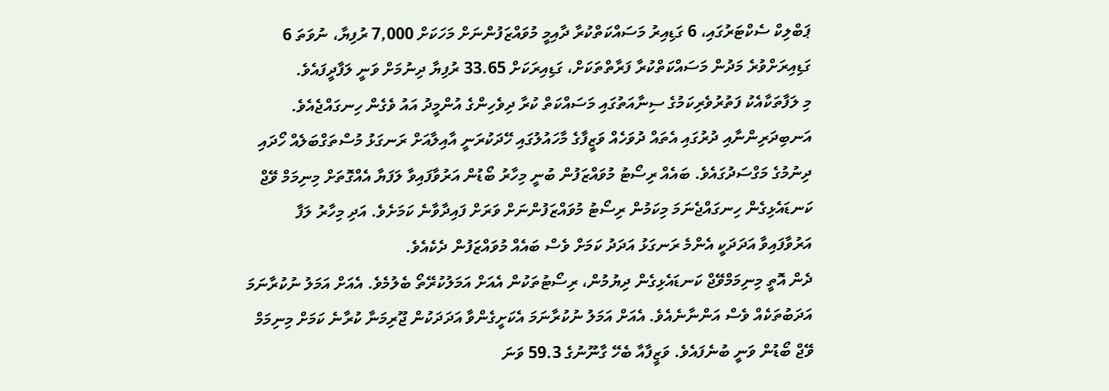ޕަބްލިކް ސެކްޓަރުގައި، 6 ގަޑިއިރު މަސައްކަތްކުރާ ދާއިމީ މުވައްޒަފުންނަށް މަހަކަށް 7,000 ރުފިޔާ، ނުވަތަ 6 ގަޑިއިރަށްވުރެ މަދުން މަސައްކަތްކުރާ ފަރާތްތަކަށް، ގަޑިއިރަކަށް 33.65 ރުފިޔާ ދިނުމަށް ވަނީ ލަފާދީފައެވެ.
މި ލަފާތަކާއެކު ފަތުރުވެރިކަމުގެ ސިނާއަތުގައި މަސައްކަތް ކުރާ ދިވެހިންގެ އުންމީދު އައު ވެގެން ހިނގައްޖެއެވެ. އަނބިދަރިންނާއި ދުރުގައި އެތައް ދުވަހެއް ވަޒީފާގެ މާހައުލުގައި ހޭދަކުރަނީ އާއިލާއަށް ރަނގަޅު މުސްތަގްބަލެއް ހޯދައި ދިނުމުގެ މަގްސަދުގައެވެ. ބައެއް ރިސޯޓު މުވައްޒަފުން ބުނީ މިހާރު ބޯޑުން އަރުވާފައިވާ ލަފަޔާ އެއްގޮތަށް މިނިމަމް ވޭޖް ކަނޑައެޅިގެން ހިނގައްޖެނަމަ މިކަމުން ރިސޯޓު މުވައްޒަފުންނަށް ވަރަށް ފައިދާވާނެ ކަމަށެވެ. އަދި މިހާރު ލަފާ އަރުވާފައިވާ އަދަދަކީ އެންމެ ރަނގަޅު އަދަދު ކަމަށް ވެސް ބައެއް މުވައްޒަފުން ދެކެއެވެ.
ދެން އޮތީ މިނިމަމްވޭޖް ކަނޑައެޅިގެން ދިޔުމުން، ރިސޯޓުތަކުން އެއަށް އަމަލުކުރޭތޯ ބެލުމެވެ. އެއަށް އަމަލު ނުކުރާނަމަ އަދަބުތަކެއް ވެސް އަންނާނެއެވެ. އެއަށް އަމަލު ނުކުރާނަމަ އެކަށީގެންވާ އަދަދަކުން ޖޫރިމަނާ ކުރާނެ ކަމަށް މިނިމަމް ވޭޖް ބޯޑުން ވަނީ ބުނެފައެވެ. ވަޒީފާއާ ބެހޭ ގާނޫނުގެ 59.3 ވަނަ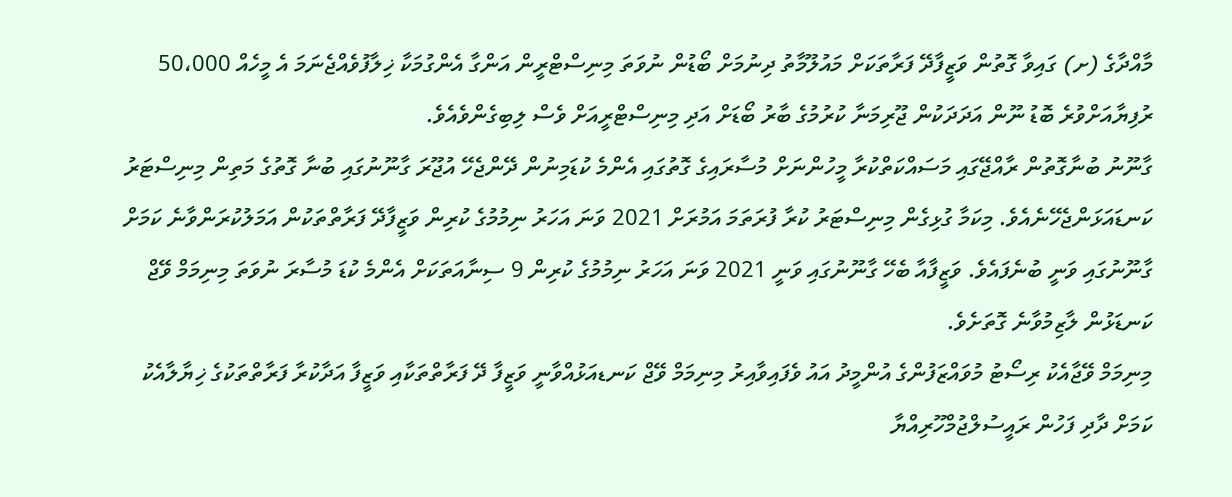މާއްދާގެ (ށ) ގައިވާ ގޮތުން ވަޒީފާދޭ ފަރާތަކަށް މައުލޫމާތު ދިނުމަށް ބޯޑުން ނުވަތަ މިނިސްޓްރީން އަންގާ އެންގުމަކާ ޚިލާފުވެއްޖެނަމަ އެ މީހެއް 50،000 ރުފިޔާއަށްވުރެ ބޮޑު ނޫން އަދަދަކުން ޖޫރިމަނާ ކުރުމުގެ ބާރު ބޯޑަށް އަދި މިނިސްޓްރީއަށް ވެސް ލިބިގެންވެއެވެ.
ގާނޫނު ބުނާގޮތުން ރާއްޖޭގައި މަސައްކަތްކުރާ މީހުންނަށް މުސާރައިގެ ގޮތުގައި އެންމެ ކުޑަމިނުން ދޭންޖެހޭ އުޖޫރަ ގާނޫނުގައި ބުނާ ގޮތުގެ މަތިން މިނިސްޓަރު ކަނޑައަޅަންޖެހޭނެއެވެ. މިކަމާ ގުޅިގެން މިނިސްޓަރު ކުރާ ފުރަތަމަ އަމުރަށް 2021 ވަނަ އަހަރު ނިމުމުގެ ކުރިން ވަޒީފާދޭ ފަރާތްތަކުން އަމަލުކުރަންވާނެ ކަމަށް ގާނޫނުގައި ވަނީ ބުނެފައެވެ. ވަޒީފާއާ ބެހޭ ގާނޫނުގައި ވަނީ 2021 ވަނަ އަހަރު ނިމުމުގެ ކުރިން 9 ސިނާއަތަކަށް އެންމެ ކުޑަ މުސާރަ ނުވަތަ މިނިމަމް ވޭޖް ކަނޑަޅުން ލާޒިމުވާނެ ގޮތަށެވެ.
މިނިމަމް ވޭޖާއެކު ރިސޯޓު މުވައްޒަފުންގެ އުންމީދު އައު ވެފައިވާއިރު މިނިމަމް ވޭޖް ކަނޑއަޅުއްވާނީ ވަޒީފާ ދޭ ފަރާތްތަކާއި ވަޒީފާ އަދާކުރާ ފަރާތްތަކުގެ ޚިޔާލާއެކު ކަމަށް ދާދި ފަހުން ރައީސުލްޖުމްހޫރިއްޔާ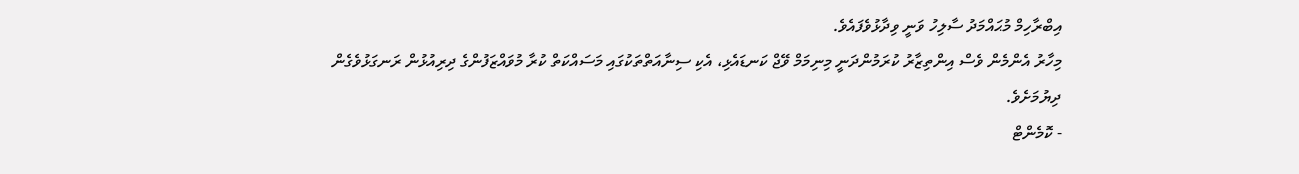އިބްރާހިމް މުޙައްމަދު ސާލިހު ވަނީ ވިދާޅުވެފައެވެ.
މިހާރު އެންމެން ވެސް އިންތިޒާރު ކުރަމުންދަނީ މިނިމަމް ވޭޖް ކަނޑައެޅި، އެކި ސިނާއަތްތަކުގައި މަސައްކަތް ކުރާ މުވައްޒަފުންގެ ދިރިއުޅުން ރަނގަޅުވެގެން ދިޔުމަށެވެ.
- ކޮމެންޓް